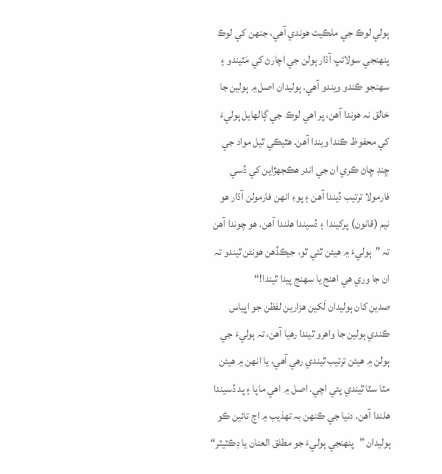ٻولي لوڪ جي ملڪيت ھوندي آھي، جنھن کي لوڪ پنھنجي سولائپ آڌار ٻولن جي اچارڻ کي مَٽيندو ۽ سھنجو ڪندو ويندو آھي. ٻوليدان اصل ۾ ٻولين جا خالق نہ ھوندا آھن، پر اھي لوڪ جي ڳالهايل ٻوليءَ کي محفوظ ڪندا ويندا آھن. ھٿيڪي ٿيل مواد جي ڇنڊ ڇاڻ ڪري ان جي اندر ھڪجھڙاين کي ڏسي فارمولا ترتيب ڏيندا آھن ۽ پوءِ انهن فارمولن آڌار ھو نيم (قانون) پرکيندا ۽ ڏسيندا ھلندا آھن. ھو چوندا آھن تہ ”ٻوليءَ ۾ ھيئن ٿئي ٿو، جيڪڏھن ھونئن ٿيندو تہ ان جا وري ھي اھنج يا سھنج پيدا ٿيندا!“
صدين کان ٻوليدان لَکين ھزارين لفظن جو اڀياس ڪندي ٻولين جا واھرو ٿيندا رھيا آھن، تہ ٻوليءَ جي ٻولن ۾ ھيئن ترتيب ٿيندي رھي آھي، يا انهن ۾ ھيئن مٽا سٽا ٿيندي پئي اچي. اصل ۾ اھي ماپا ۽ پد ڏسيندا ھلندا آھن. دنيا جي ڪنھن بہ تھذيب ۾ اڄ تائين ڪو ٻوليدان ”پنھنجي ٻوليءَ جو مطلق العنان يا ڊڪٽيٽر“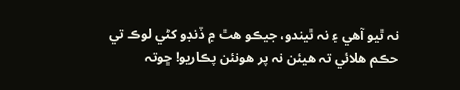نہ ٿيو آھي ۽ نہ ٿيندو، جيڪو ھٿ ۾ ڏنڊو کڻي لوڪ تي حڪم ھلائي تہ ھيئن نہ پر ھونئن پڪاريو! ڇوتہ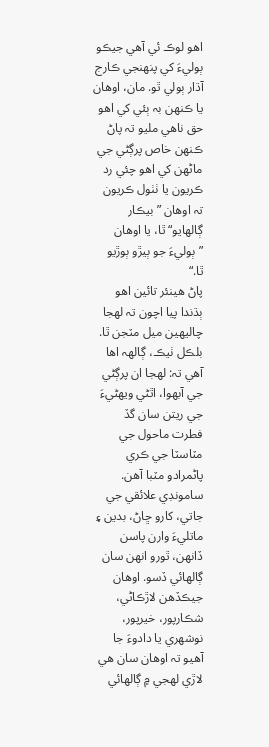اھو لوڪ ئي آھي جيڪو ٻوليءَ کي پنھنجي ڪارج آڌار ٻولي ٿو. مان، اوھان يا ڪنھن بہ ٻئي کي اھو حق ناھي مليو تہ پاڻ ڪنھن خاص پرڳڻي جي ماڻهن کي اھو چئي رد ڪريون يا ٺٺول ڪريون تہ اوھان ”بيڪار ڳالهايو“ ٿا، يا اوھان ”ٻوليءَ جو ٻيڙو ٻوڙيو ٿا.“
پاڻ ھينئر تائين اھو ٻڌندا پيا اچون تہ لهجا چاليھين ميل مٽجن ٿا. بلڪل ٺيڪ، ڳالهہ اھا آھي تہ: لهجا ان پرڳڻي جي آبھوا، اٿڻي ويھڻيءَ جي ريتن سان گڏ فطرت ماحول جي مٽاسٽا جي ڪري پاڻمرادو مٽبا آھن.
سامونڊي علائقي جي جاتي، کارو ڇاڻ، بدين ۽ ماتليءَ وارن پاسن ڏانھن، ٿورو انهن سان ڳالهائي ڏسو. اوھان جيڪڏھن لاڙڪاڻي، شڪارپور، خيرپور، نوشھري يا دادوءَ جا آھيو تہ اوھان سان ھي لاڙي لهجي ۾ ڳالهائي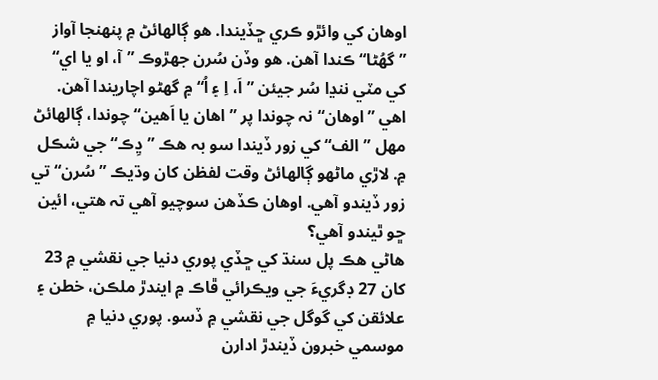اوھان کي وائڙو ڪري ڇڏيندا. ھو ڳالهائڻ ۾ پنھنجا آواز ”گهُڻا“ ڪندا آھن. ھو وڏن سُرن جھڙوڪ ”آ، او يا اي“ کي مٽي ننڍا سُر جيئن ”اَ، اِ ۽ اُ“ ۾ گهڻو اچاريندا آھن. اھي ”اوھان“ نہ چوندا پر ”اھان يا اَھين“ چوندا، ڳالهائڻ مھل ”الف“ کي زور ڏيندا سو بہ ھڪ ”ڍِڪ“ جي شڪل ۾. لاڙي ماڻهو ڳالهائڻ وقت لفظن کان وڌيڪ ”سُرن“ تي زور ڏيندو آھي. اوھان ڪڏھن سوچيو آھي تہ ھتي، ائين ڇو ٿيندو آھي؟
ھاڻي ھڪ پل سنڌ کي ڇڏي پوري دنيا جي نقشي ۾ 23 کان 27 ڊگريءَ جي ويڪرائي ڦاڪ ۾ ايندڙ ملڪن، خطن ۽ علائقن کي گوگل جي نقشي ۾ ڏسو. پوري دنيا ۾ موسمي خبرون ڏيندڙ ادارن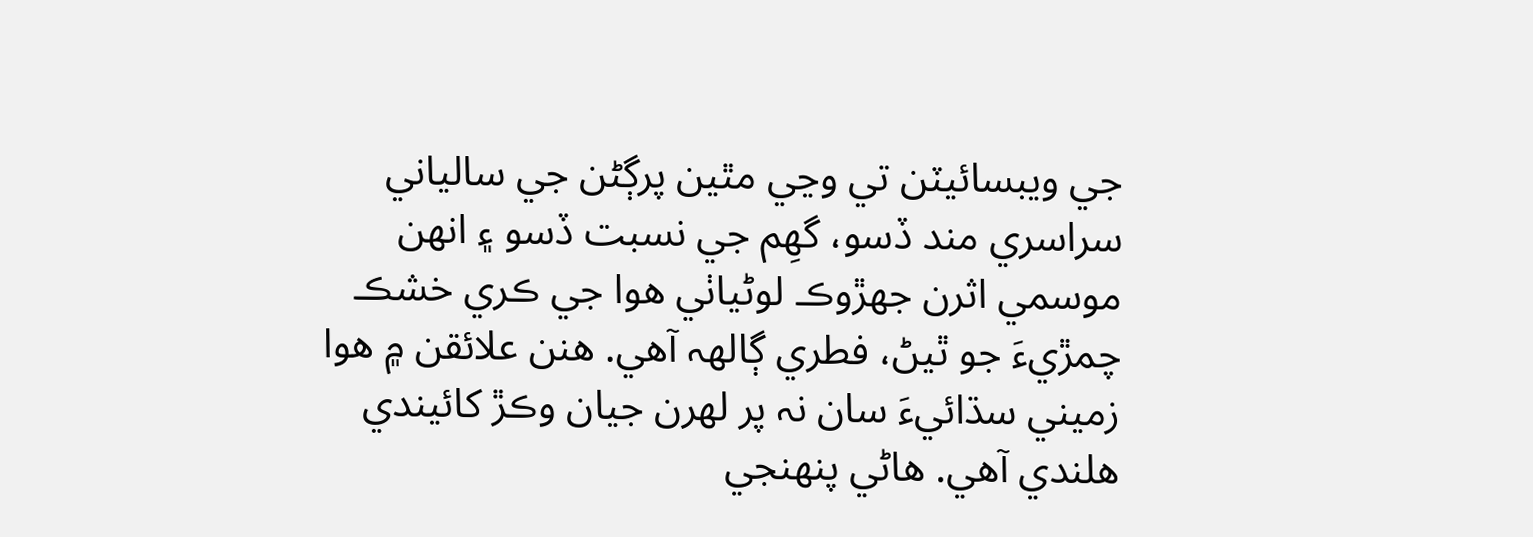جي ويبسائيٽن تي وڃي مٿين پرڳڻن جي سالياني سراسري مند ڏسو، گهِم جي نسبت ڏسو ۽ انهن موسمي اثرن جھڙوڪ لوڻياٺي ھوا جي ڪري خشڪ چمڙيءَ جو ٿيڻ، فطري ڳالهہ آھي. ھنن علائقن ۾ ھوا زميني سڌائيءَ سان نہ پر لھرن جيان وڪڙ کائيندي ھلندي آھي. ھاڻي پنھنجي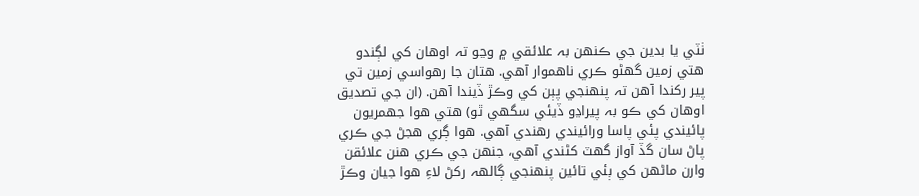ٺٽي يا بدين جي ڪنھن بہ علائقي ۾ وڃو تہ اوھان کي لڳندو ھتي زمين گهڻو ڪري ناھموار آھي. ھتان جا رھواسي زمين تي پير رکندا آھن تہ پنھنجي پٻن کي وڪڙ ڏيندا آھن. (ان جي تصديق اوھان کي ڪو بہ پيراڍو ڏيئي سگهي ٿو) ھتي ھوا جهمريون پائيندي پئي پاسا ورائيندي رھندي آھي. ھوا ڳري ھجڻ جي ڪري پاڻ سان گڏ آواز گهٽ کڻندي آھي، جنھن جي ڪري ھنن علائقن وارن ماڻهن کي ٻئي تائين پنھنجي ڳالهہ رکڻ لاءِ ھوا جيان وڪڙ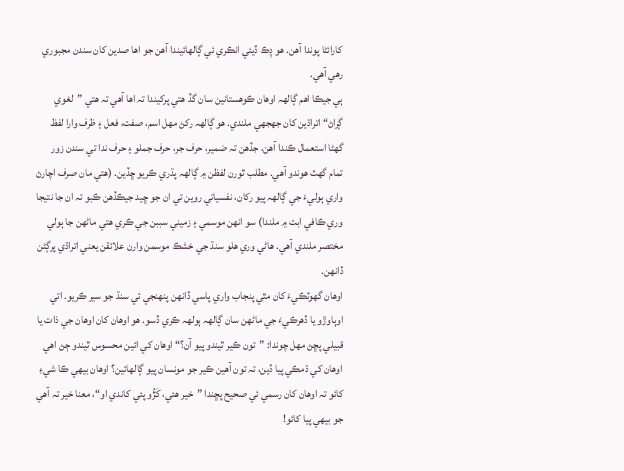کارائڻا پوندا آھن. ھو ڍِڪ ڏيئي انڪري ئي ڳالهائيندا آھن جو اھا صدين کان سندن مجبوري رھي آھي.
ٻي جيڪا اھم ڳالهہ اوھان ڪوھستانين سان گڏ ھتي پرکيندا تہ اھا آھي تہ ھتي ”لغوي ڳراڻ“ اتراڌين کان جهجهي ملندي. ھو ڳالهہ رکڻ مھل اسم، صفت، فعل ۽ ظرف وارا لفظ گهڻا استعمال ڪندا آھن، جڏھن تہ ضمير، حرف جر، حرف جملو ۽ حرف ندا تي سندن زور تمام گهٽ ھوندو آھي. مطلب ٿورن لفظن ۾ ڳالهہ پڌري ڪريو ڇڏين. (ھتي مان صرف اچارڻ واري ٻوليءَ جي ڳالهہ پيو رکان، نفسياتي روين تي ان جو ڇيد جيڪڏھن ڪبو تہ ان جا نتيجا وري ڪافي ابت ۾ ملندا) سو انهن موسمي ۽ زميني سببن جي ڪري ھتي ماڻهن جا ٻولي مختصر ملندي آھي. ھاڻي وري ھلو سنڌ جي خشڪ موسمن وارن علائقن يعني اتراڌي پرڳڻن ڏانهن.
اوھان گهوٽڪيءَ کان مٿي پنجاب واري پاسي ڏانهن پنھنجي ئي سنڌ جو سير ڪريو. اتي اوٻاوڙو يا ڏھرڪيءَ جي ماڻهن سان ڳالهہ ٻولهہ ڪري ڏسو. ھو اوھان کان اوھان جي ذات يا قبيلي پڇڻ مھل چوندا: ”تون ڪير ٿيندو پيو آن؟“ اوھان کي ائين محسوس ٿيندو ڄڻ اھي اوھان کي ڌمڪي پيا ڏين، تہ تون آھين ڪير جو مونسان پيو ڳالهائين؟ اوھان بيھي ڪا شيءِ کائو تہ اوھان کان رسمي ئي صحيح پڇندا ”خير ھئي، کَڙُو پئي کاندي او“، معنا خير تہ آھي جو بيھي پيا کائو!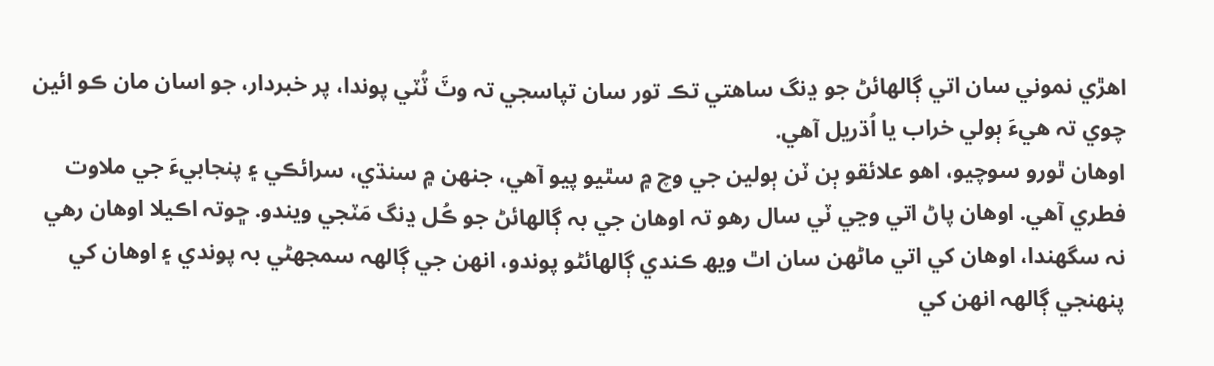اھڙي نموني سان اتي ڳالهائڻ جو ڍنگ ساھتي تڪ تور سان تپاسجي تہ وٽَ ٽُٽي پوندا، پر خبردار، جو اسان مان ڪو ائين چوي تہ ھيءَ ٻولي خراب يا اُڌريل آھي.
اوھان ٿورو سوچيو، اھو علائقو ٻن ٽن ٻولين جي وچ ۾ سٿيو پيو آھي، جنھن ۾ سنڌي، سرائڪي ۽ پنجابيءَ جي ملاوت فطري آھي. اوھان پاڻ اتي وڃي ٽي سال رھو تہ اوھان جي بہ ڳالهائڻ جو ڪُل ڍنگ مَٽجي ويندو. ڇوتہ اڪيلا اوھان رھي نہ سگهندا، اوھان کي اتي ماڻهن سان اٿ ويھ ڪندي ڳالهائڻو پوندو، انهن جي ڳالهہ سمجهڻي بہ پوندي ۽ اوھان کي پنھنجي ڳالهہ انهن کي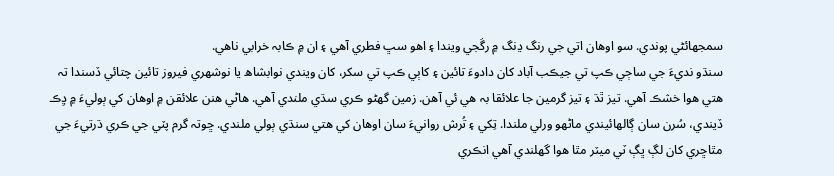سمجهائڻي پوندي. سو اوھان اتي جي رنگ ڍنگ ۾ رڱجي ويندا ۽ اھو سڀ فطري آھي ۽ ان ۾ ڪابہ خرابي ناھي.
سنڌو نديءَ جي ساڄي ڪپ تي جيڪب آباد کان دادوءَ تائين ۽ کاٻي ڪپ تي سکر، کان ويندي نوابشاھ يا نوشھري فيروز تائين چتائي ڏسندا تہ ھتي ھوا خشڪ آھي. تيز ٿڌ ۽ تيز گرمين جا علائقا بہ ھي ئي آھن. زمين گهڻو ڪري سڌي ملندي آھي. ھاڻي ھنن علائقن ۾ اوھان کي ٻوليءَ ۾ ڍِڪ ڏيندي، سُرن سان ڳالهائيندي ماڻهو ورلي ملندا. تِکي ۽ تُرش روانيءَ سان اوھان کي ھتي سنڌي ٻولي ملندي. ڇوتہ گرم پٽي جي ڪري ڌرتيءَ جي مٿاڇري کان لڳ ڀڳ ٽي ميٽر مٿا ھوا گهلندي آھي انڪري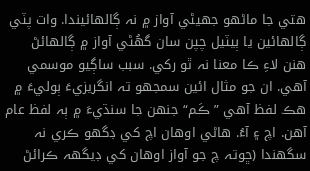ھتي جا ماڻهو جهيڻي آواز ۾ نہ ڳالهائيندا. وات پٽي ڳالهائين يا ٻيٽيل چپن سان گهُڻي آواز ۾ ڳالهائڻ ھنن لاءِ ڪا معنا نہ ٿو رکي. سبب ساڳيو موسمي آھي. ان جو مثال ائين سمجهو تہ انگريزيءَ ٻوليءَ ۾ ھڪ لفظ آھي ”ڪَم“ جنھن جا سنڌيءَ ۾ ٻہ لفظ عام آھن. اچ ۽ آءُ. ھاڻي اوھان اچ کي ڊگهو ڪري نہ سگهندا (ڇوتہ چ جو آواز اوھان کي ڊيگهہ ڪرائڻ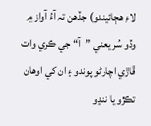لاءِ ھڄائيندو) جڏھن تہ آءُ آواز ۾ وڏو سُر يعني ”آ“ جي ڪري وات ڦاڙي اچارڻو پوندو ۽ ان کي اوھان تڪڙو يا ننڍو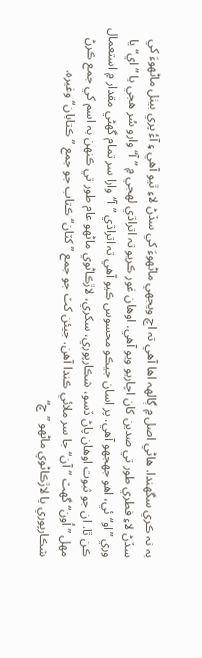بہ نہ ڪري سگهندا. ھاڻي اصل ۾ ڳالهہ اھا آھي تہ اچ ويجهي ماڻهوءَ کي سڏڻ لاءِ ٿيو آھي ۽ آءُ پري بيٺل ماڻهوءَ کي سڏڻ لاءِ فطري طور تي صدين کان اچاريو ويو آھي. اوھان غور ڪريو تہ اتراڌي لهجي ۾ ”آ“ وارو سُر ھجي يا ”اي“ يا وري ”او“ ئي، اھو جهجهو آھي. پر اسان جيڪو محسوس ڪيو آھي تہ اتراڌي ”آ“ وارا سر تمام گهڻي مقدار ۾ استعمال ڪن ٿا. ان جو ثبوت اوھان پاڻ ڏسو، شڪارپوري، سکري، لاڙڪاڻوي ماڻهو عام طور تي ڪنھن بہ اسم کي جمع ڪرڻ مھل ”اُون“ گهٽ ”آن“ جا سر ملائي ڪندا آھن. جيئن کٽ جو جمع ”کٽان“ ڪتاب جو جمع ”ڪتابان“ وغيرہ.
شڪارپوري يا لاڙڪاڻوي ماڻهو ”ڇ“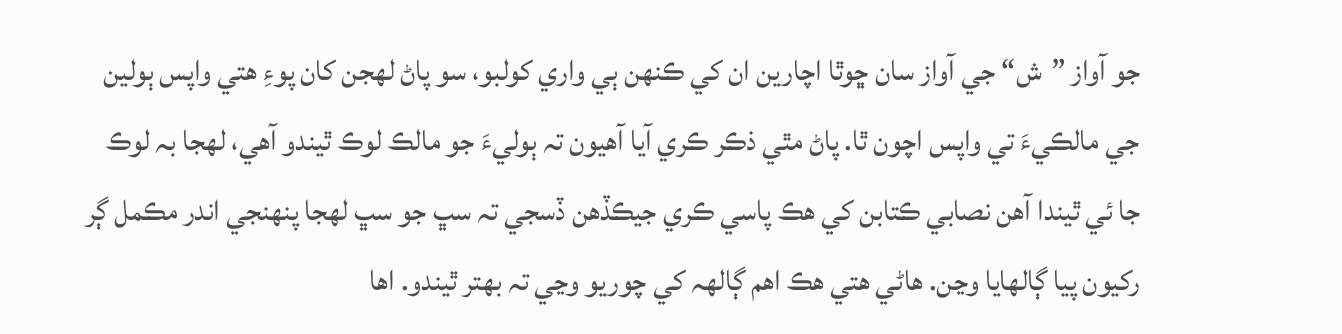جو آواز ”ش“ جي آواز سان ڇوٿا اچارين ان کي ڪنھن ٻي واري کولبو، سو پاڻ لهجن کان پوءِ ھتي واپس ٻولين جي مالڪيءَ تي واپس اچون ٿا. پاڻ مٿي ذڪر ڪري آيا آھيون تہ ٻوليءَ جو مالڪ لوڪ ٿيندو آھي، لهجا بہ لوڪ جا ئي ٿيندا آھن نصابي ڪتابن کي ھڪ پاسي ڪري جيڪڏھن ڏسجي تہ سڀ جو سڀ لهجا پنھنجي اندر مڪمل ڳر رکيون پيا ڳالهايا وڃن. ھاڻي ھتي ھڪ اھم ڳالهہ کي چوريو وڃي تہ بھتر ٿيندو. اھا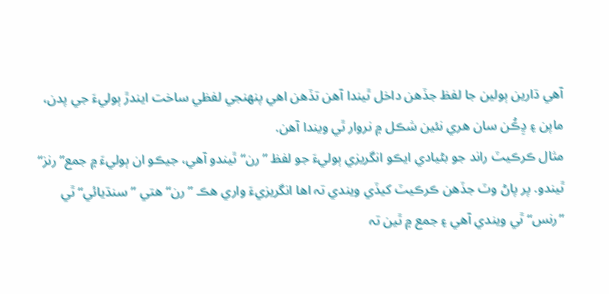آھي ڌارين ٻولين جا لفظ جڏھن داخل ٿيندا آھن تڏھن اھي پنھنجي لفظي ساخت ايندڙ ٻوليءَ جي پدن، ماپن ۽ ڍِڪُن سان ھري نئين شڪل ۾ نروار ٿي ويندا آھن.
مثال ڪرڪيٽ راند جو بڻيادي ايڪو انگريزي ٻوليءَ جو لفظ ”رن“ ٿيندو آھي، جيڪو ان ٻوليءَ ۾ جمع”رنز“ ٿيندو. پر پاڻ وٽ جڏھن ڪرڪيٽ کيڏي ويندي تہ اھا انگريزيءَ واري ھڪ ”رن“ ھتي ”سنڌيائي“ ٿي ”رنس“ ٿي ويندي آھي ۽ جمع ۾ ٿين تہ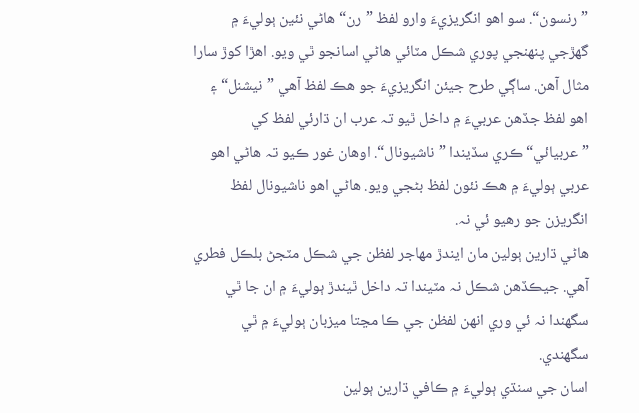”رنسون“. سو اھو انگريزيءَ وارو لفظ ”رن“ ھاڻي نئين ٻوليءَ ۾ گهڙجي پنھنجي پوري شڪل مٽائي ھاڻي اسانجو ٿي ويو. اھڙا کوڙ سارا مثال آھن. ساڳي طرح جيئن انگريزيءَ جو ھڪ لفظ آھي ”نيشنل“ ۽ اھو لفظ جڏھن عربيءَ ۾ داخل ٿيو تہ عرب ان ڌارئي لفظ کي ”عربيائي“ ڪري سڏيندا ”ناشيونال“. اوھان غور ڪيو تہ ھاڻي اھو عربي ٻوليءَ ۾ ھڪ نئون لفظ بڻجي ويو. ھاڻي اھو ناشيونال لفظ انگريزن جو رھيو ئي نہ.
ھاڻي ڌارين ٻولين مان ايندڙ مھاجر لفظن جي شڪل مٽجڻ بلڪل فطري آھي. جيڪڏھن شڪل نہ مٽيندا تہ داخل ٿيندڙ ٻوليءَ ۾ ان جا ٿي سگهندا نہ ئي وري انھن لفظن جي ڪا مڃتا ميزبان ٻوليءَ ۾ ٿي سگهندي.
اسان جي سنڌي ٻوليءَ ۾ ڪافي ڌارين ٻولين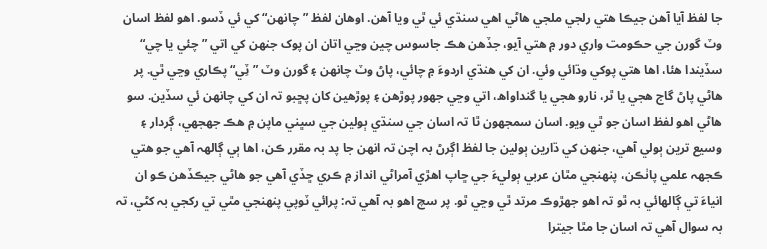جا لفظ آيا آھن جيڪا ھتي رلجي ملجي ھاڻي اھي سنڌي ئي ٿي ويا آھن. اوھان لفظ ”چانھن“ کي ئي ڏسو. اھو لفظ اسان وٽ گورن جي حڪومت واري دور ۾ ھتي آيو، جڏھن ھڪ جاسوس چين وڃي اتان ان پوک جنھن کي اتي ”چئي يا چي“ سڏيندا ھئا، اھا ھتي پوکي وڌائي وئي. ان کي ھنڌي اردوءَ ۾ چائي، پاڻ وٽ چانھن ۽ گورن وٽ ”ٽِي“ پڪاري وڃي ٿي. پر ھاڻي پاڻ گاج ھجي يا ٿر، نارو ھجي يا گنداواھ، اتي وڃي جهور پوڙھن ۽ پوڙھين کان پڇبو تہ ان کي چانھن ئي سڏين. سو ھاڻي اھو لفظ اسان جو ٿي ويو. اسان سمجهون ٿا تہ اسان جي سنڌي ٻولين جي سڀني ماپن ۾ ھڪ جهجهي، ڳردار ۽ وسيع ترين ٻولي آھي، جنھن کي ڌارين ٻولين جا لفظ اڳرڻ بہ اچن تہ انھن جا پد بہ مقرر ڪن، اھا ٻي ڳالهہ آھي جو ھتي ڪجهہ علمي پاٺڪن، پنھنجي مٿان عربي ٻوليءَ جي ڇاپ اھڙي آمراڻي انداز ۾ ڪري ڇڏي آھي جو ھاڻي جيڪڏھن ڪو ان انياءَ تي ڳالهائي بہ ٿو تہ اھو جھڙوڪ مرتد ٿي وڃي ٿو. پر سچ اھو بہ آھي تہ: پرائي ٽوپي پنھنجي مٿي تي رکجي بہ کڻي، تہ بہ سوال آھي تہ اسان جا مٿا جيترا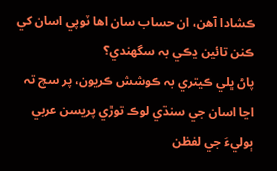ڪشادا آھن، ان حساب سان اھا ٽوپي اسان کي ڪنن تائين ڍڪي بہ سگهندي؟
پاڻ ڀلي ڪيتري بہ ڪوشش ڪريون، پر سچ تہ اڃا اسان جي سنڌي لوڪ توڙي پريسن عربي ٻوليءَ جي لفظن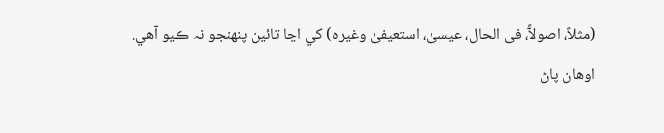(مثلاً، اصولآً، فى الحال، عيسىٰ، استعيفىٰ وغيرہ) کي اڃا تائين پنھنجو نہ ڪيو آھي.
اوھان پاڻ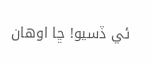ئي ڏسيو! ڇا اوھان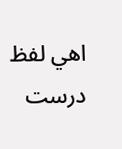اھي لفظ درست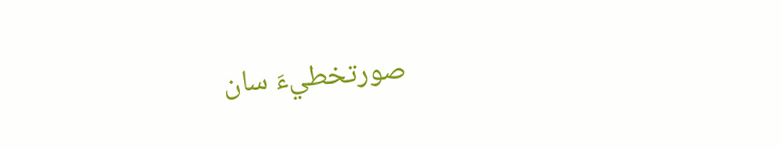صورتخطيءَ سان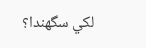لکي سگهندا؟